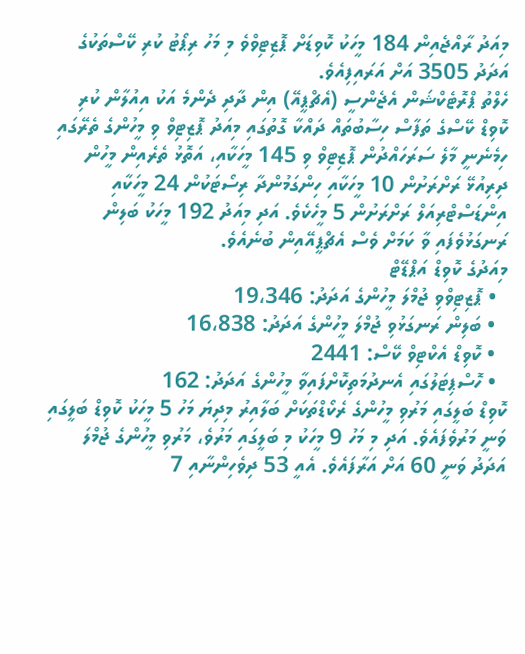މިއަދު ރާއްޖެއިން 184 މީހަކު ކޮވިޑަށް ޕޮޒިޓިވްވެ މި މަހު ރިޕޯޓު ކުރި ކޭސްތަކުގެ އަދަދު 3505 އަށް އަރައިފިއެވެ.
ހެލްތު ޕްރޮޓެކްޝަން އެޖެންސީ (އެޗްޕީއޭ) އިން ދާދި ދެންމެ އަކު އިއުލާން ކުރި ކޮވިޑް ކޭސްގެ ތަފާސް ހިސާބުތައް ދައްކާ ގޮތުގައި މިއަދު ޕޮޒިޓިވް ވި މީހުންގެ ތެރޭގައި ހިމެނެނީ މާލެ ސަރަހައްދުން ޕޮޒިޓިވް ވި 145 މީހަކާއި، އަތޮޅު ތެރެއިން މީހުން ދިރިއުޅޭ ރަށްރަށުން 10 މީހަކާއި ހިންގަމުންދާ ރިސޯޓަކުން 24 މީހަކާއި އިންޑަސްޓްރިއަލް ރަށްރަށުން 5 މީހެކެވެ. އަދި މިއަދު 192 މީހަކު ބަލިން ރަނގަޅުވެފައި ވާ ކަމަށް ވެސް އެޗްޕީއޭއިން ބުނެއެވެ.
މިއަދުގެ ކޮވިޑް އަޕްޑޭޓް
  • ޕޮޒިޓިވްވި ޖުމްލަ މީހުންގެ އަދަދު: 19،346
  • ބަލިން ރަނގަޅުވި ޖުމްލަ މީހުންގެ އަދަދު: 16،838
  • ކޮވިޑް އެކްޓިވް ކޭސް: 2441
  • ހޮސްޕިޓަލުގައި އެނދުމަތިކޮށްފައިވާ މީހުންގެ އަދަދު: 162
ކޮވިޑް ބަލީގައި މަރުވި މީހުންގެ ރެކޯޑްތަކަށް ބަލާއިރު މިދިޔަ މަހު 5 މީހަކު ކޮވިޑް ބަލީގައި ވަނީ މަރުވެފައެވެ. އަދި މި މަހު 9 މީހަކު މި ބަލީގައި މަރުވެ، މަރުވި މީހުންގެ ޖުމްލަ އަދަދު ވަނީ 60 އަށް އަރާފައެވެ. އެއީ 53 ދިވެހިންނާއި 7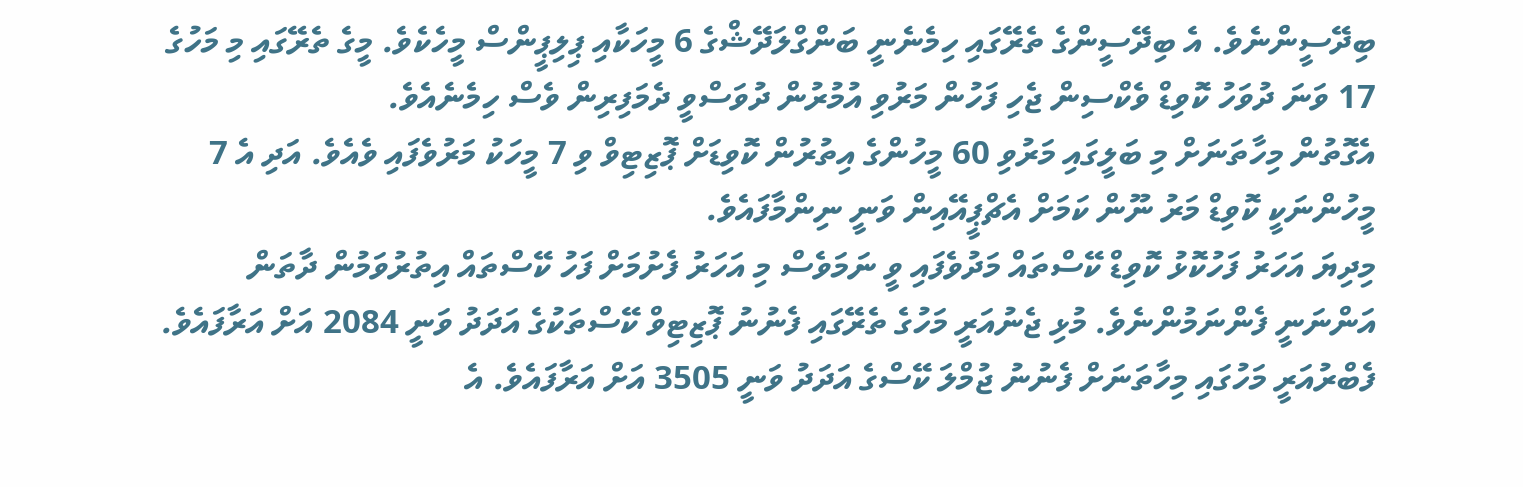ބިދޭސީންނެވެ. އެ ބިދޭސީންގެ ތެރޭގައި ހިމެނެނީ ބަންގްލަދޭޝްގެ 6 މީހަކާއި ޕިލިޕީންސް މީހެކެވެ. މީގެ ތެރޭގައި މި މަހުގެ 17 ވަނަ ދުވަހު ކޮވިޑް ވެކްސިން ޖެހި ފަހުން މަރުވި އުމުރުން ދުވަސްވީ ދެމަފިރިން ވެސް ހިމެނެއެވެ.
އެގޮތުން މިހާތަނަށް މި ބަލީގައި މަރުވި 60 މީހުންގެ އިތުރުން ކޮވިޑަށް ޕޮޒިޓިވް ވި 7 މީހަކު މަރުވެފައި ވެއެވެ. އަދި އެ 7 މީހުންނަކީ ކޮވިޑް މަރު ނޫން ކަމަށް އެޗްޕީއޭއިން ވަނީ ނިންމާފައެވެ.
މިދިޔަ އަހަރު ފަހުކޮޅު ކޮވިޑް ކޭސްތައް މަދުވެފައި ވީ ނަމަވެސް މި އަހަރު ފެށުމަށް ފަހު ކޭސްތައް އިތުރުވަމުން ދާތަން އަންނަނީ ފެންނަމުންނެވެ. މުޅި ޖެނުއަރީ މަހުގެ ތެރޭގައި ފެނުނު ޕޮޒިޓިވް ކޭސްތަކުގެ އަދަދު ވަނީ 2084 އަށް އަރާފައެވެ. ފެބްރުއަރީ މަހުގައި މިހާތަނަށް ފެނުނު ޖުމްލަ ކޭސްގެ އަދަދު ވަނީ 3505 އަށް އަރާފައެވެ. އެ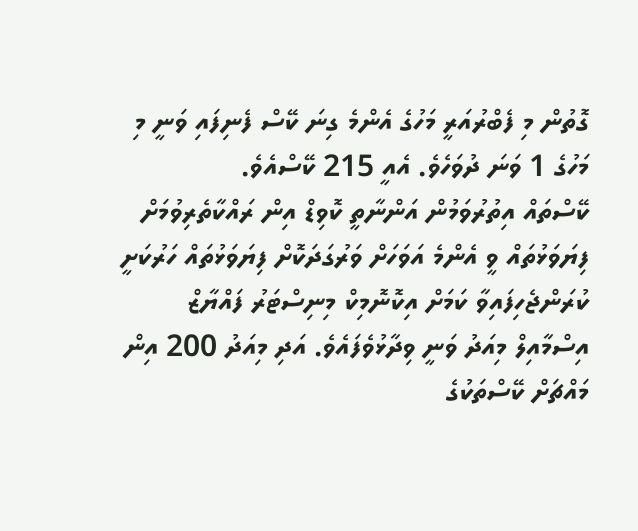ގޮތުން މި ފެބްރުއަރީ މަހުގެ އެންމެ ގިނަ ކޭސް ފެނިފައި ވަނީ މި މަހުގެ 1 ވަނަ ދުވަހެވެ. އެއީ 215 ކޭސްއެވެ.
ކޭސްތައް އިތުރުވަމުން އަންނާތީ ކޮވިޑް އިން ރައްކާތެރިވުމަށް ފިޔަވަޅުތައް ވީ އެންމެ އަވަހަށް ވަރުގަދަކޮށް ފިޔަވަޅުތައް ހަރުކަށީ ކުރަންޖެހިފައިވާ ކަމަށް އިކޮނޮމިކް މިނިސްޓަރު ފައްޔާޒް އިސްމާއިލް މިއަދު ވަނީ ވިދާޅުވެފައެވެ. އަދި މިއަދު 200 އިން މައްޗަށް ކޭސްތަކުގެ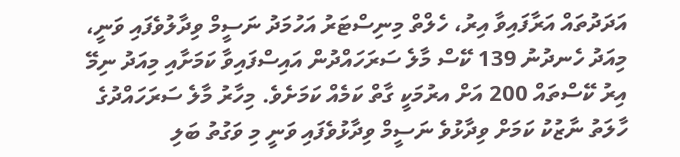އަދަދުތައް އަރާފައިވާ އިރު، ހެލްތް މިނިސްޓަރު އަހުމަދު ނަސީމް ވިދާލުވެފައި ވަނީ، މިއަދު ހެނދުނު 139 ކޭސް މާލެ ސަރަހައްދުން އައިސްފައިވާ ކަމަށާއި މިއަދު ނިމޭ އިރު ކޭސްތައް 200 އަށް އރުމަކީ ގާތް ކަމެއް ކަމަށެވެ. މިހާރު މާލެ ސަރަހައްދުގެ ހާލަތު ނާޒުކު ކަމަށް ވިދާޅުވެ ނަސީމް ވިދާޅުވެފައި ވަނީ މި ވަގުތު ބަލި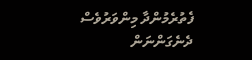ފެތުރެމުންދާ މިންވަރުވެސް ދެނެގަންނަން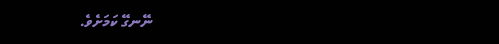ނޭނގޭ ކަމަށެވެ.